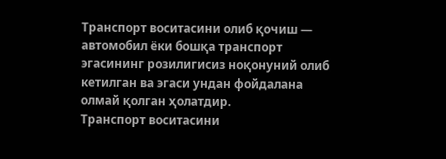Транспорт воситасини олиб қочиш — автомобил ёки бошқа транспорт эгасининг розилигисиз ноқонуний олиб кетилган ва эгаси ундан фойдалана олмай қолган ҳолатдир.
Транспорт воситасини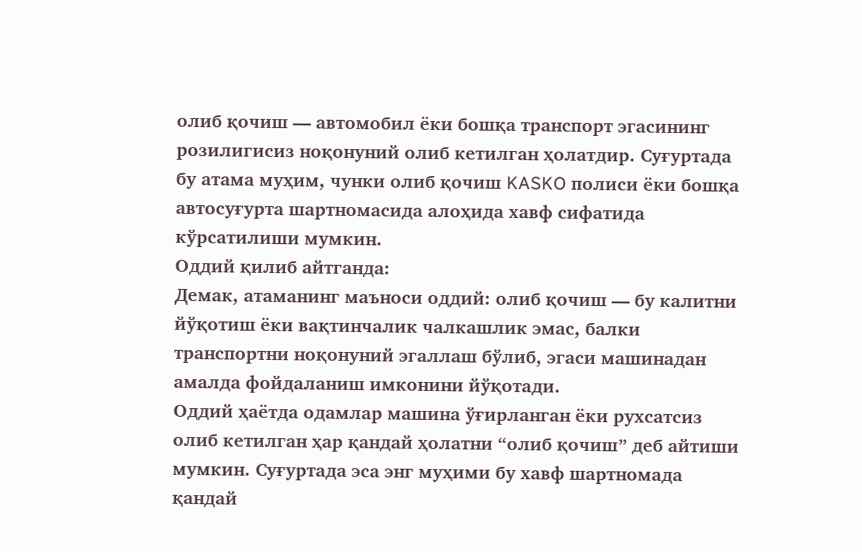олиб қочиш — автомобил ёки бошқа транспорт эгасининг розилигисиз ноқонуний олиб кетилган ҳолатдир. Суғуртада бу атама муҳим, чунки олиб қочиш KASKO полиси ёки бошқа автосуғурта шартномасида алоҳида хавф сифатида кўрсатилиши мумкин.
Оддий қилиб айтганда:
Демак, атаманинг маъноси оддий: олиб қочиш — бу калитни йўқотиш ёки вақтинчалик чалкашлик эмас, балки транспортни ноқонуний эгаллаш бўлиб, эгаси машинадан амалда фойдаланиш имконини йўқотади.
Оддий ҳаётда одамлар машина ўғирланган ёки рухсатсиз олиб кетилган ҳар қандай ҳолатни “олиб қочиш” деб айтиши мумкин. Суғуртада эса энг муҳими бу хавф шартномада қандай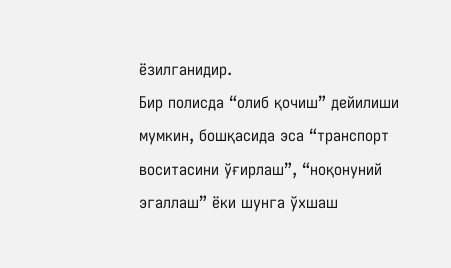ёзилганидир.
Бир полисда “олиб қочиш” дейилиши мумкин, бошқасида эса “транспорт воситасини ўғирлаш”, “ноқонуний эгаллаш” ёки шунга ўхшаш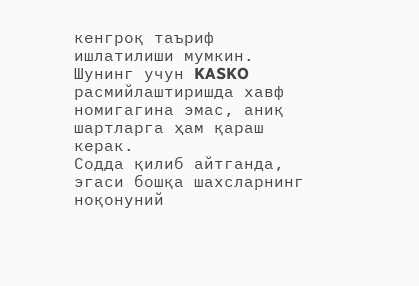кенгроқ таъриф ишлатилиши мумкин. Шунинг учун KASKO расмийлаштиришда хавф номигагина эмас, аниқ шартларга ҳам қараш керак.
Содда қилиб айтганда, эгаси бошқа шахсларнинг ноқонуний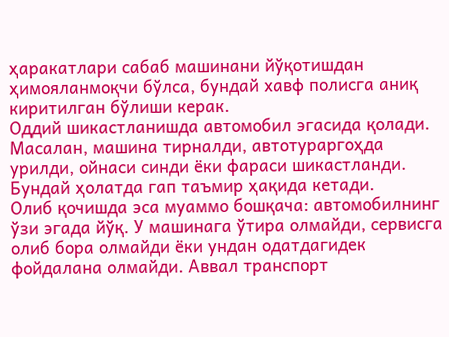ҳаракатлари сабаб машинани йўқотишдан ҳимояланмоқчи бўлса, бундай хавф полисга аниқ киритилган бўлиши керак.
Оддий шикастланишда автомобил эгасида қолади. Масалан, машина тирналди, автотураргоҳда урилди, ойнаси синди ёки фараси шикастланди. Бундай ҳолатда гап таъмир ҳақида кетади.
Олиб қочишда эса муаммо бошқача: автомобилнинг ўзи эгада йўқ. У машинага ўтира олмайди, сервисга олиб бора олмайди ёки ундан одатдагидек фойдалана олмайди. Аввал транспорт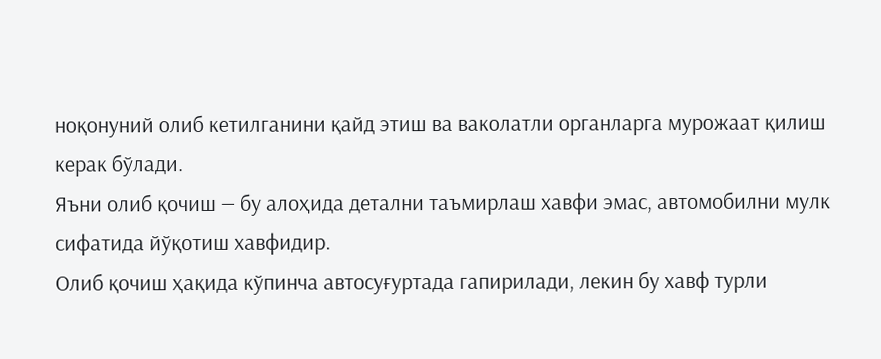ноқонуний олиб кетилганини қайд этиш ва ваколатли органларга мурожаат қилиш керак бўлади.
Яъни олиб қочиш — бу алоҳида детални таъмирлаш хавфи эмас, автомобилни мулк сифатида йўқотиш хавфидир.
Олиб қочиш ҳақида кўпинча автосуғуртада гапирилади, лекин бу хавф турли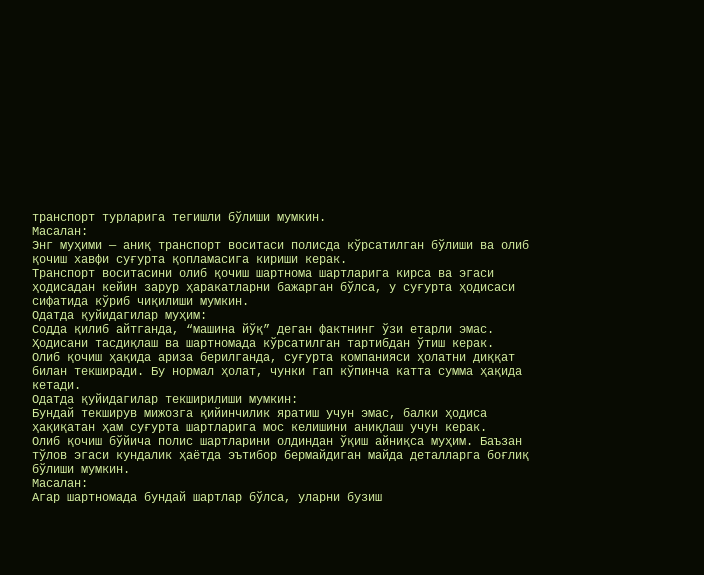транспорт турларига тегишли бўлиши мумкин.
Масалан:
Энг муҳими — аниқ транспорт воситаси полисда кўрсатилган бўлиши ва олиб қочиш хавфи суғурта қопламасига кириши керак.
Транспорт воситасини олиб қочиш шартнома шартларига кирса ва эгаси ҳодисадан кейин зарур ҳаракатларни бажарган бўлса, у суғурта ҳодисаси сифатида кўриб чиқилиши мумкин.
Одатда қуйидагилар муҳим:
Содда қилиб айтганда, “машина йўқ” деган фактнинг ўзи етарли эмас. Ҳодисани тасдиқлаш ва шартномада кўрсатилган тартибдан ўтиш керак.
Олиб қочиш ҳақида ариза берилганда, суғурта компанияси ҳолатни диққат билан текширади. Бу нормал ҳолат, чунки гап кўпинча катта сумма ҳақида кетади.
Одатда қуйидагилар текширилиши мумкин:
Бундай текширув мижозга қийинчилик яратиш учун эмас, балки ҳодиса ҳақиқатан ҳам суғурта шартларига мос келишини аниқлаш учун керак.
Олиб қочиш бўйича полис шартларини олдиндан ўқиш айниқса муҳим. Баъзан тўлов эгаси кундалик ҳаётда эътибор бермайдиган майда деталларга боғлиқ бўлиши мумкин.
Масалан:
Агар шартномада бундай шартлар бўлса, уларни бузиш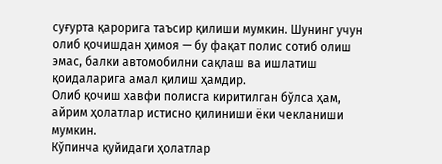суғурта қарорига таъсир қилиши мумкин. Шунинг учун олиб қочишдан ҳимоя — бу фақат полис сотиб олиш эмас, балки автомобилни сақлаш ва ишлатиш қоидаларига амал қилиш ҳамдир.
Олиб қочиш хавфи полисга киритилган бўлса ҳам, айрим ҳолатлар истисно қилиниши ёки чекланиши мумкин.
Кўпинча қуйидаги ҳолатлар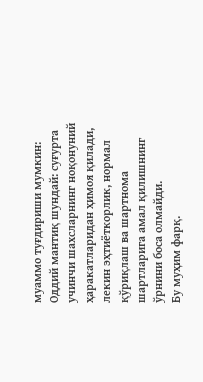муаммо туғдириши мумкин:
Оддий мантиқ шундай: суғурта учинчи шахсларнинг ноқонуний ҳаракатларидан ҳимоя қилади, лекин эҳтиёткорлик, нормал қўриқлаш ва шартнома шартларига амал қилишнинг ўрнини боса олмайди.
Бу муҳим фарқ.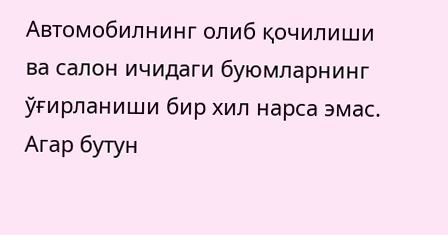Автомобилнинг олиб қочилиши ва салон ичидаги буюмларнинг ўғирланиши бир хил нарса эмас.
Агар бутун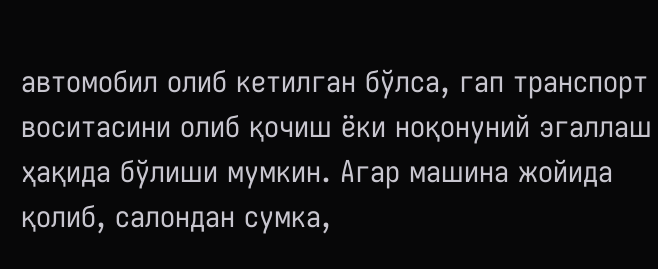автомобил олиб кетилган бўлса, гап транспорт воситасини олиб қочиш ёки ноқонуний эгаллаш ҳақида бўлиши мумкин. Агар машина жойида қолиб, салондан сумка,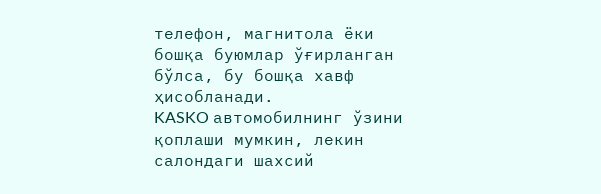телефон, магнитола ёки бошқа буюмлар ўғирланган бўлса, бу бошқа хавф ҳисобланади.
KASKO автомобилнинг ўзини қоплаши мумкин, лекин салондаги шахсий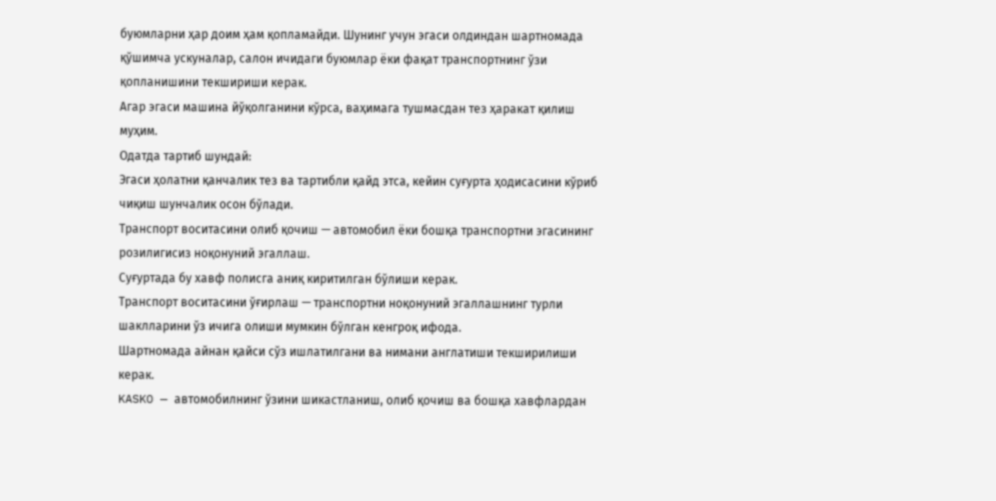буюмларни ҳар доим ҳам қопламайди. Шунинг учун эгаси олдиндан шартномада қўшимча ускуналар, салон ичидаги буюмлар ёки фақат транспортнинг ўзи қопланишини текшириши керак.
Агар эгаси машина йўқолганини кўрса, ваҳимага тушмасдан тез ҳаракат қилиш муҳим.
Одатда тартиб шундай:
Эгаси ҳолатни қанчалик тез ва тартибли қайд этса, кейин суғурта ҳодисасини кўриб чиқиш шунчалик осон бўлади.
Транспорт воситасини олиб қочиш — автомобил ёки бошқа транспортни эгасининг розилигисиз ноқонуний эгаллаш.
Суғуртада бу хавф полисга аниқ киритилган бўлиши керак.
Транспорт воситасини ўғирлаш — транспортни ноқонуний эгаллашнинг турли шаклларини ўз ичига олиши мумкин бўлган кенгроқ ифода.
Шартномада айнан қайси сўз ишлатилгани ва нимани англатиши текширилиши керак.
KASKO — автомобилнинг ўзини шикастланиш, олиб қочиш ва бошқа хавфлардан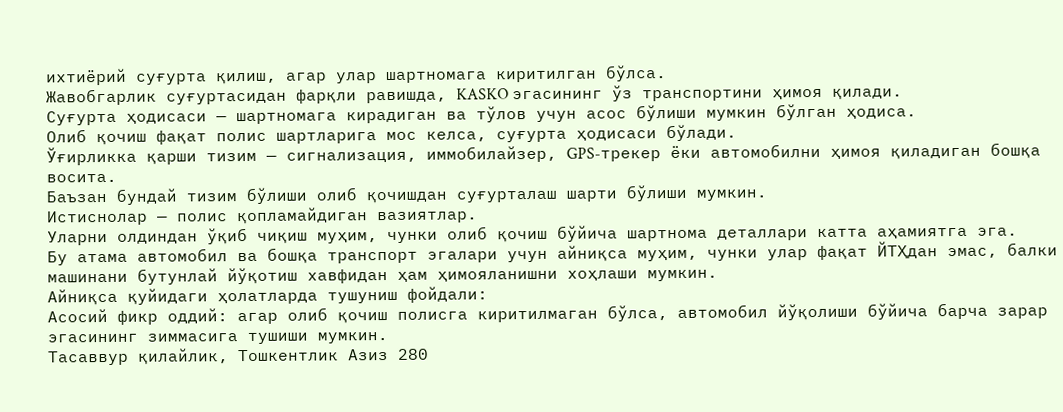ихтиёрий суғурта қилиш, агар улар шартномага киритилган бўлса.
Жавобгарлик суғуртасидан фарқли равишда, KASKO эгасининг ўз транспортини ҳимоя қилади.
Суғурта ҳодисаси — шартномага кирадиган ва тўлов учун асос бўлиши мумкин бўлган ҳодиса.
Олиб қочиш фақат полис шартларига мос келса, суғурта ҳодисаси бўлади.
Ўғирликка қарши тизим — сигнализация, иммобилайзер, GPS-трекер ёки автомобилни ҳимоя қиладиган бошқа восита.
Баъзан бундай тизим бўлиши олиб қочишдан суғурталаш шарти бўлиши мумкин.
Истиснолар — полис қопламайдиган вазиятлар.
Уларни олдиндан ўқиб чиқиш муҳим, чунки олиб қочиш бўйича шартнома деталлари катта аҳамиятга эга.
Бу атама автомобил ва бошқа транспорт эгалари учун айниқса муҳим, чунки улар фақат ЙТҲдан эмас, балки машинани бутунлай йўқотиш хавфидан ҳам ҳимояланишни хоҳлаши мумкин.
Айниқса қуйидаги ҳолатларда тушуниш фойдали:
Асосий фикр оддий: агар олиб қочиш полисга киритилмаган бўлса, автомобил йўқолиши бўйича барча зарар эгасининг зиммасига тушиши мумкин.
Тасаввур қилайлик, Тошкентлик Азиз 280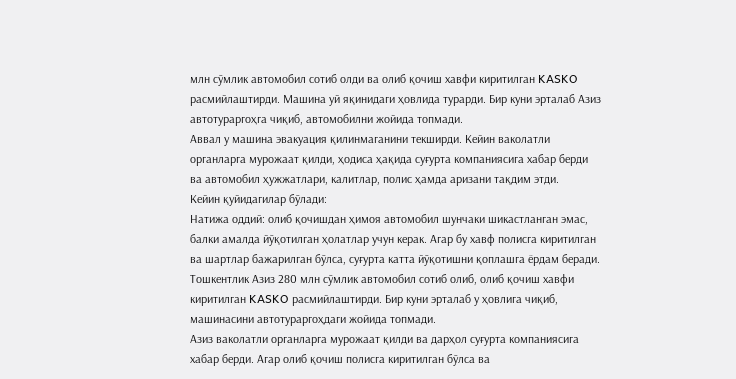млн сўмлик автомобил сотиб олди ва олиб қочиш хавфи киритилган KASKO расмийлаштирди. Машина уй яқинидаги ҳовлида турарди. Бир куни эрталаб Азиз автотураргоҳга чиқиб, автомобилни жойида топмади.
Аввал у машина эвакуация қилинмаганини текширди. Кейин ваколатли органларга мурожаат қилди, ҳодиса ҳақида суғурта компаниясига хабар берди ва автомобил ҳужжатлари, калитлар, полис ҳамда аризани тақдим этди.
Кейин қуйидагилар бўлади:
Натижа оддий: олиб қочишдан ҳимоя автомобил шунчаки шикастланган эмас, балки амалда йўқотилган ҳолатлар учун керак. Агар бу хавф полисга киритилган ва шартлар бажарилган бўлса, суғурта катта йўқотишни қоплашга ёрдам беради.
Тошкентлик Азиз 280 млн сўмлик автомобил сотиб олиб, олиб қочиш хавфи киритилган KASKO расмийлаштирди. Бир куни эрталаб у ҳовлига чиқиб, машинасини автотураргоҳдаги жойида топмади.
Азиз ваколатли органларга мурожаат қилди ва дарҳол суғурта компаниясига хабар берди. Агар олиб қочиш полисга киритилган бўлса ва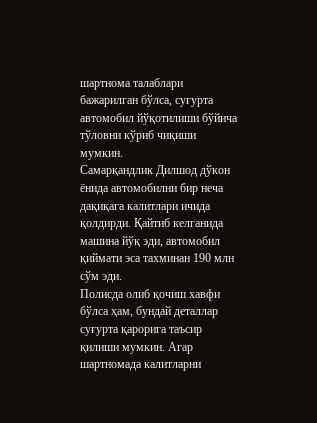шартнома талаблари бажарилган бўлса, суғурта автомобил йўқотилиши бўйича тўловни кўриб чиқиши мумкин.
Самарқандлик Дилшод дўкон ёнида автомобилни бир неча дақиқага калитлари ичида қолдирди. Қайтиб келганида машина йўқ эди, автомобил қиймати эса тахминан 190 млн сўм эди.
Полисда олиб қочиш хавфи бўлса ҳам, бундай деталлар суғурта қарорига таъсир қилиши мумкин. Агар шартномада калитларни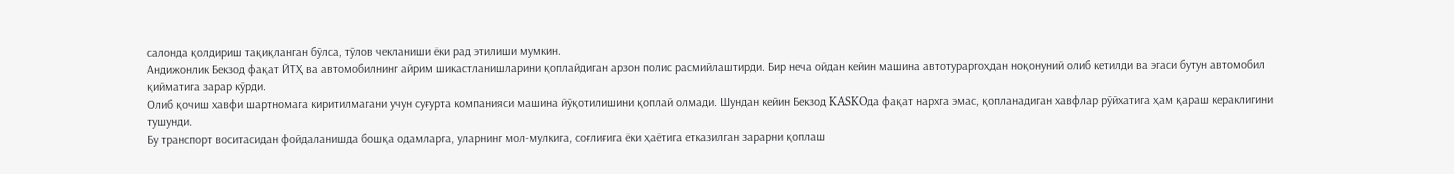салонда қолдириш тақиқланган бўлса, тўлов чекланиши ёки рад этилиши мумкин.
Андижонлик Бекзод фақат ЙТҲ ва автомобилнинг айрим шикастланишларини қоплайдиган арзон полис расмийлаштирди. Бир неча ойдан кейин машина автотураргоҳдан ноқонуний олиб кетилди ва эгаси бутун автомобил қийматига зарар кўрди.
Олиб қочиш хавфи шартномага киритилмагани учун суғурта компанияси машина йўқотилишини қоплай олмади. Шундан кейин Бекзод KASKOда фақат нархга эмас, қопланадиган хавфлар рўйхатига ҳам қараш кераклигини тушунди.
Бу транспорт воситасидан фойдаланишда бошқа одамларга, уларнинг мол-мулкига, соғлиғига ёки ҳаётига етказилган зарарни қоплаш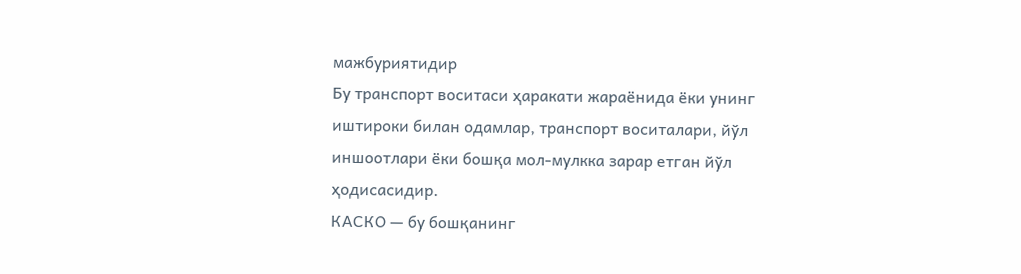мажбуриятидир
Бу транспорт воситаси ҳаракати жараёнида ёки унинг иштироки билан одамлар, транспорт воситалари, йўл иншоотлари ёки бошқа мол-мулкка зарар етган йўл ҳодисасидир.
КАСКО — бу бошқанинг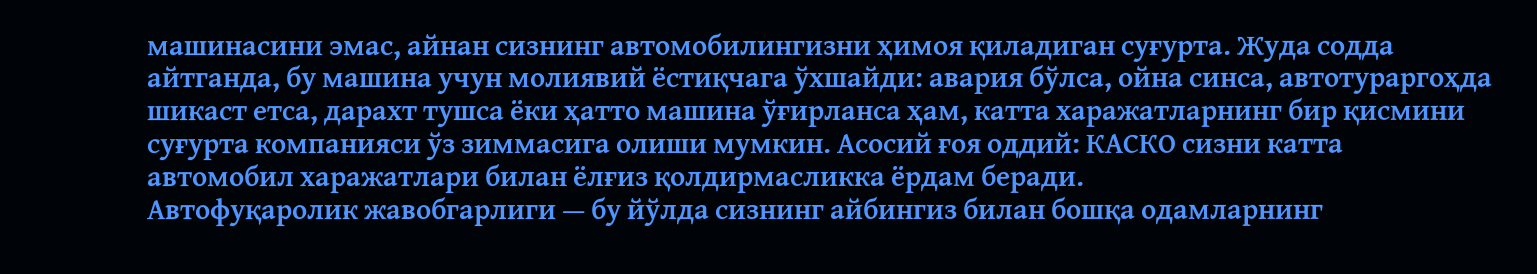машинасини эмас, айнан сизнинг автомобилингизни ҳимоя қиладиган суғурта. Жуда содда айтганда, бу машина учун молиявий ёстиқчага ўхшайди: авария бўлса, ойна синса, автотураргоҳда шикаст етса, дарахт тушса ёки ҳатто машина ўғирланса ҳам, катта харажатларнинг бир қисмини суғурта компанияси ўз зиммасига олиши мумкин. Асосий ғоя оддий: КАСКО сизни катта автомобил харажатлари билан ёлғиз қолдирмасликка ёрдам беради.
Автофуқаролик жавобгарлиги — бу йўлда сизнинг айбингиз билан бошқа одамларнинг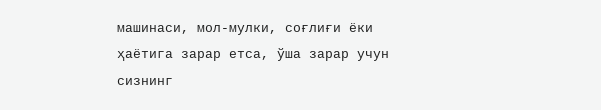машинаси, мол-мулки, соғлиғи ёки ҳаётига зарар етса, ўша зарар учун сизнинг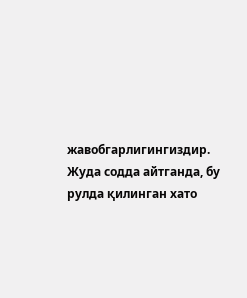жавобгарлигингиздир. Жуда содда айтганда, бу рулда қилинган хато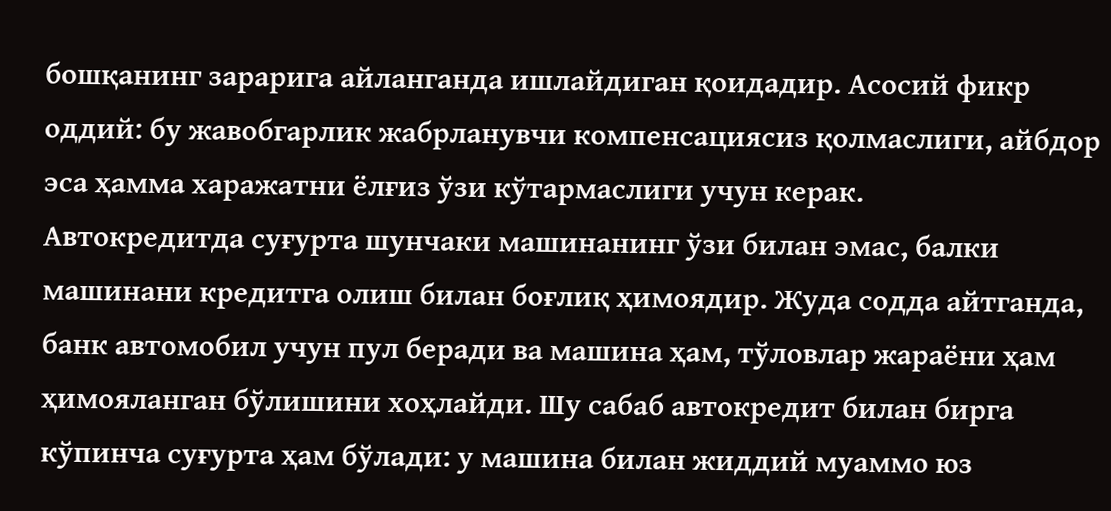бошқанинг зарарига айланганда ишлайдиган қоидадир. Асосий фикр оддий: бу жавобгарлик жабрланувчи компенсациясиз қолмаслиги, айбдор эса ҳамма харажатни ёлғиз ўзи кўтармаслиги учун керак.
Автокредитда суғурта шунчаки машинанинг ўзи билан эмас, балки машинани кредитга олиш билан боғлиқ ҳимоядир. Жуда содда айтганда, банк автомобил учун пул беради ва машина ҳам, тўловлар жараёни ҳам ҳимояланган бўлишини хоҳлайди. Шу сабаб автокредит билан бирга кўпинча суғурта ҳам бўлади: у машина билан жиддий муаммо юз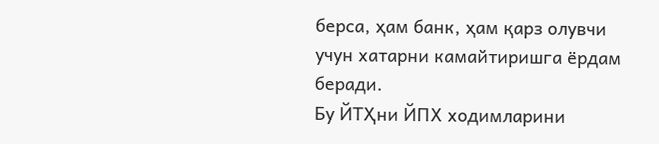берса, ҳам банк, ҳам қарз олувчи учун хатарни камайтиришга ёрдам беради.
Бу ЙТҲни ЙПХ ходимларини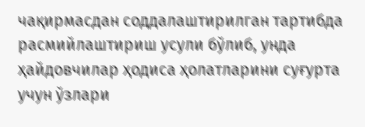чақирмасдан соддалаштирилган тартибда расмийлаштириш усули бўлиб, унда ҳайдовчилар ҳодиса ҳолатларини суғурта учун ўзлари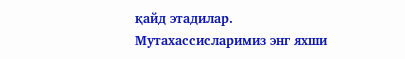қайд этадилар.
Мутахассисларимиз энг яхши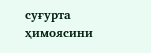суғурта ҳимоясини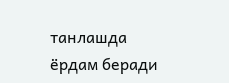танлашда ёрдам беради